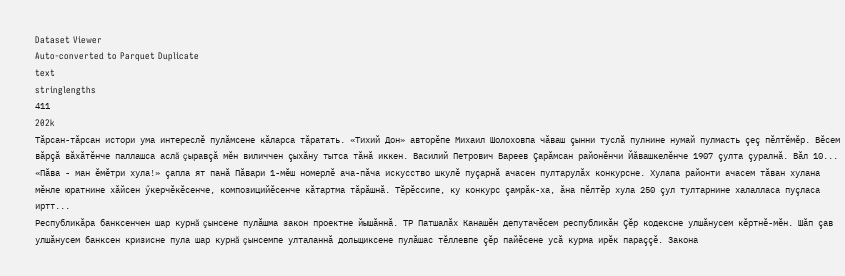Dataset Viewer
Auto-converted to Parquet Duplicate
text
stringlengths
411
202k
Тăрсан-тăрсан истори ума интереслӗ пулăмсене кăларса тăратать. «Тихий Дон» авторӗпе Михаил Шолоховпа чăваш çынни туслă пулнине нумай пулмасть çеç пӗлтӗмӗр. Вӗсем вăрçă вăхăтӗнче паллашса аслă çыравçă мӗн виличчен çыхăну тытса тăнă иккен. Василий Петрович Вареев Çарăмсан районӗнчи Йăвашкелӗнче 1907 çулта çуралнă. Вăл 10...
«Пăва - ман ӗмӗтри хула!» çапла ят панă Пăвари 1-мӗш номерлӗ ача-пăча искусство шкулӗ пуçарнă ачасен пултарулăх конкурсне. Хулапа районти ачасем тăван хулана мӗнле юратнине хăйсен ӳкерчӗкӗсенче, композицийӗсенче кăтартма тăрăшнă. Тӗрӗссипе, ку конкурс çамрăк-ха, ăна пӗлтӗр хула 250 çул тултарнине халалласа пуçласа иртт...
Республикăра банксенчен шар курнă çынсене пулăшма закон проектне йышăннă. ТР Патшалăх Канашӗн депутачӗсем республикăн Çӗр кодексне улшăнусем кӗртнӗ-мӗн. Шăп çав улшăнусем банксен кризисне пула шар курнă çынсемпе улталаннă дольщиксене пулăшас тӗллевпе çӗр пайӗсене усă курма ирӗк параççӗ. Закона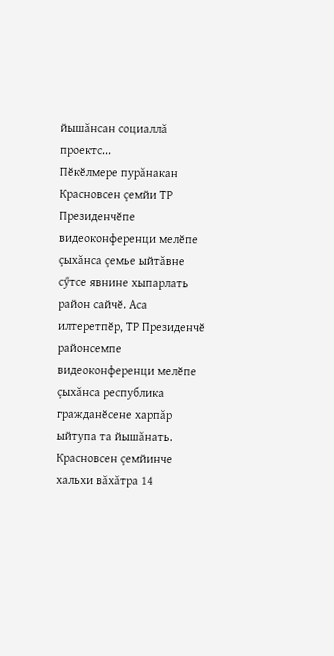йышăнсан социаллă проектс...
Пӗкӗлмере пурăнакан Красновсен çемйи ТР Президенчӗпе видеоконференци мелӗпе çыхăнса çемье ыйтăвне сӳтсе явнине хыпарлать район сайчӗ. Аса илтеретпӗр, ТР Президенчӗ районсемпе видеоконференци мелӗпе çыхăнса республика гражданӗсене харпăр ыйтупа та йышăнать. Красновсен çемйинче хальхи вăхăтра 14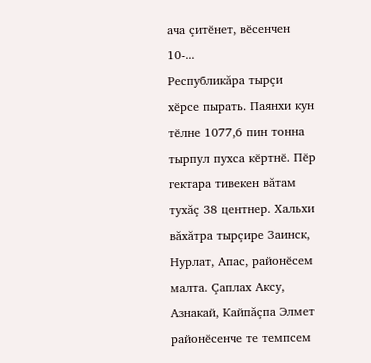ача çитӗнет, вӗсенчен 10-...
Республикăра тырçи хӗрсе пырать. Паянхи кун тӗлне 1077,6 пин тонна тырпул пухса кӗртнӗ. Пӗр гектара тивекен вăтам тухăç 38 центнер. Хальхи вăхăтра тырçире Заинск, Нурлат, Апас, районӗсем малта. Çаплах Аксу, Азнакай, Кайпăçпа Элмет районӗсенче те темпсем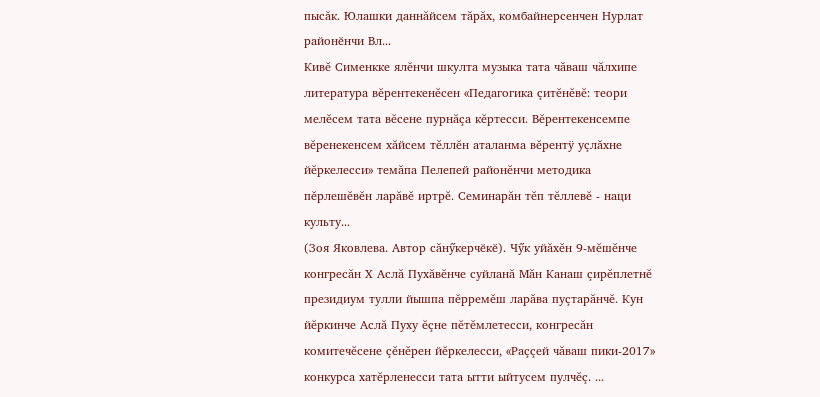пысăк. Юлашки даннăйсем тăрăх, комбайнерсенчен Нурлат районӗнчи Вл...
Кивĕ Сименкке ялĕнчи шкулта музыка тата чăваш чăлхипе литература вĕрентекенĕсен «Педагогика çитĕнĕвĕ: теори мелĕсем тата вĕсене пурнăçа кĕртесси. Вĕрентекенсемпе вĕренекенсем хăйсем тĕллĕн аталанма вĕрентÿ уçлăхне йĕркелесси» темăпа Пелепей районĕнчи методика пĕрлешĕвĕн ларăвĕ иртрĕ. Семинарăн тĕп тĕллевĕ - наци культу...
(Зоя Яковлева. Автор сăнӳкерчӗкӗ). Чӳк уйăхĕн 9-мĕшĕнче конгресăн Х Аслă Пухăвĕнче суйланă Мăн Канаш çирĕплетнĕ президиум тулли йышпа пĕрремĕш ларăва пуçтарăнчĕ. Кун йĕркинче Аслă Пуху ĕçне пĕтĕмлетесси, конгресăн комитечĕсене çĕнĕрен йĕркелесси, «Раççей чăваш пики-2017» конкурса хатĕрленесси тата ытти ыйтусем пулчĕç. ...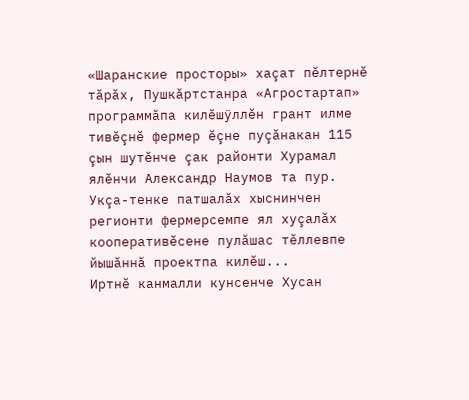«Шаранские просторы» хаçат пĕлтернĕ тăрăх, Пушкăртстанра «Агростартап» программăпа килĕшÿллĕн грант илме тивĕçнĕ фермер ĕçне пуçăнакан 115 çын шутĕнче çак районти Хурамал ялĕнчи Александр Наумов та пур. Укçа-тенке патшалăх хыснинчен регионти фермерсемпе ял хуçалăх кооперативĕсене пулăшас тĕллевпе йышăннă проектпа килĕш...
Иртнӗ канмалли кунсенче Хусан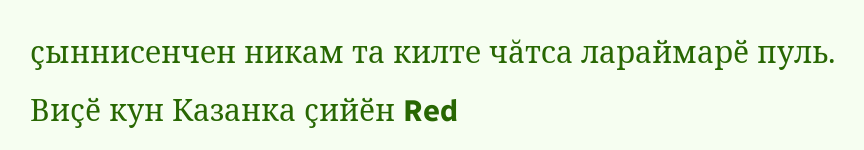çыннисенчен никам та килте чăтса лараймарӗ пуль. Виçӗ кун Казанка çийӗн Red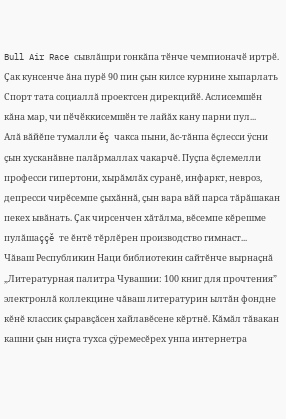Bull Air Race сывлăшри гонкăпа тӗнче чемпионачӗ иртрӗ. Çак кунсенче ăна пурӗ 90 пин çын килсе курнине хыпарлать Спорт тата социаллă проектсен дирекцийӗ. Аслисемшӗн кăна мар, чи пӗчӗккисемшӗн те лайăх кану парни пул...
Алă вăйĕпе тумалли ĕç чакса пыни, ăс-тăнпа ĕçлесси ÿсни çын хусканăвне палăрмаллах чакарчĕ. Пуçпа ĕçлемелли професси гипертони, хырăмлăх суранĕ, инфаркт, невроз, депресси чирĕсемпе çыхăннă, çын вара вăй парса тăрăшакан пекех ывăнать. Çак чирсенчен хăтăлма, вĕсемпе кĕрешме пулăшаççĕ те ĕнтĕ тĕрлĕрен производство гимнаст...
Чăваш Республикин Наци библиотекин сайтĕнче вырнаçнă „Литературная палитра Чувашии: 100 книг для прочтения” электронлă коллекцине чăваш литературин ылтăн фондне кĕнĕ классик çыравçăсен хайлавĕсене кĕртнĕ. Кăмăл тăвакан кашни çын ниçта тухса çÿремесĕрех унпа интернетра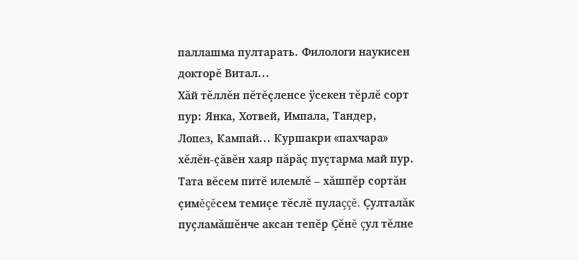паллашма пултарать. Филологи наукисен докторĕ Витал...
Хăй тĕллĕн пĕтĕçленсе ÿсекен тĕрлĕ сорт пур: Янка, Хотвей, Импала, Тандер, Лопез, Кампай... Куршакри «пахчара» хĕлĕн-çăвĕн хаяр пăрăç пуçтарма май пур. Тата вĕсем питĕ илемлĕ – хăшпĕр сортăн çимĕçĕсем темиçе тĕслĕ пулаççĕ. Çулталăк пуçламăшĕнче аксан тепĕр Çĕнĕ çул тĕлне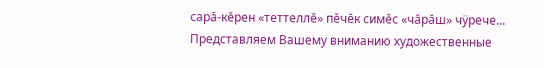сарă-кĕрен «теттеллĕ» пĕчĕк симĕс «чăрăш» чÿрече...
Представляем Вашему вниманию художественные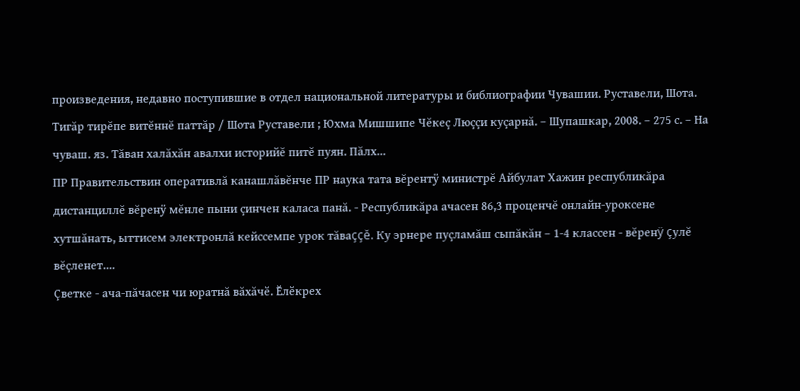произведения, недавно поступившие в отдел национальной литературы и библиографии Чувашии. Руставели, Шота. Тигăр тирĕпе витĕннĕ паттăр / Шота Руставели ; Юхма Мишшипе Чĕкеç Люççи куçарнă. – Шупашкар, 2008. – 275 с. – На чуваш. яз. Тăван халăхăн авалхи историйĕ питĕ пуян. Пăлх...
ПР Правительствин оперативлă канашлăвĕнче ПР наука тата вĕрентÿ министрĕ Айбулат Хажин республикăра дистанциллĕ вĕренÿ мĕнле пыни çинчен каласа панă. - Республикăра ачасен 86,3 проценчĕ онлайн-уроксене хутшăнать, ыттисем электронлă кейссемпе урок тăваççĕ. Ку эрнере пуçламăш сыпăкăн – 1-4 классен - вĕренÿ çулĕ вĕçленет....
Çветке - ача-пăчасен чи юратнă вăхăчӗ. Ӗлӗкрех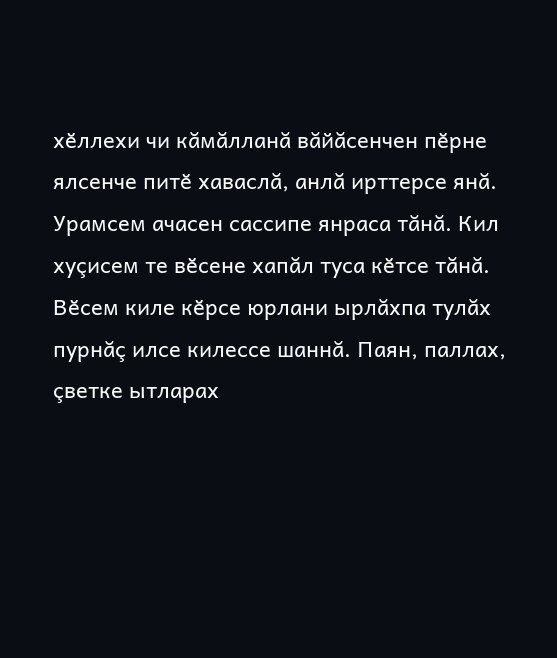хӗллехи чи кăмăлланă вăйăсенчен пӗрне ялсенче питӗ хаваслă, анлă ирттерсе янă. Урамсем ачасен сассипе янраса тăнă. Кил хуçисем те вӗсене хапăл туса кӗтсе тăнă. Вӗсем киле кӗрсе юрлани ырлăхпа тулăх пурнăç илсе килессе шаннă. Паян, паллах, çветке ытларах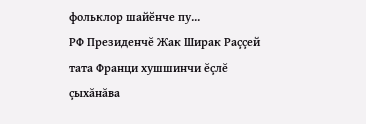фольклор шайӗнче пу...
РФ Президенчĕ Жак Ширак Раççей тата Франци хушшинчи ĕçлĕ çыхăнăва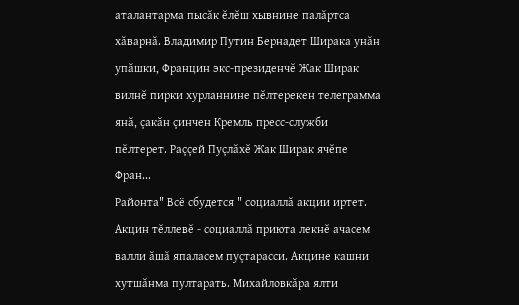аталантарма пысăк ĕлĕш хывнине палăртса хăварнă. Владимир Путин Бернадет Ширака унăн упăшки, Францин экс-президенчĕ Жак Ширак вилнĕ пирки хурланнине пĕлтерекен телеграмма янă, çакăн çинчен Кремль пресс-служби пĕлтерет. Раççей Пуçлăхĕ Жак Ширак ячĕпе Фран...
Районта" Всё сбудется " социаллă акции иртет. Акцин тĕллевĕ - социаллă приюта лекнĕ ачасем валли ăшă япаласем пуçтарасси. Акцине кашни хутшăнма пултарать. Михайловкăра ялти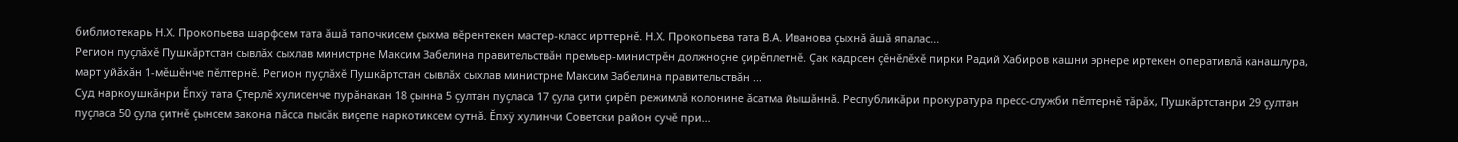библиотекарь Н.Х. Прокопьева шарфсем тата ăшă тапочкисем çыхма вĕрентекен мастер-класс ирттернĕ. Н.Х. Прокопьева тата В.А. Иванова çыхнă ăшă япалас...
Регион пуçлăхĕ Пушкăртстан сывлăх сыхлав министрне Максим Забелина правительствăн премьер-министрĕн должноçне çирĕплетнĕ. Çак кадрсен çĕнĕлĕхĕ пирки Радий Хабиров кашни эрнере иртекен оперативлă канашлура, март уйăхăн 1-мĕшĕнче пĕлтернĕ. Регион пуçлăхĕ Пушкăртстан сывлăх сыхлав министрне Максим Забелина правительствăн ...
Суд наркоушкăнри Ĕпхÿ тата Çтерлĕ хулисенче пурăнакан 18 çынна 5 çултан пуçласа 17 çула çити çирĕп режимлă колонине ăсатма йышăннă. Республикăри прокуратура пресс-служби пĕлтернĕ тăрăх, Пушкăртстанри 29 çултан пуçласа 50 çула çитнĕ çынсем закона пăсса пысăк виçепе наркотиксем сутнă. Ĕпхÿ хулинчи Советски район сучĕ при...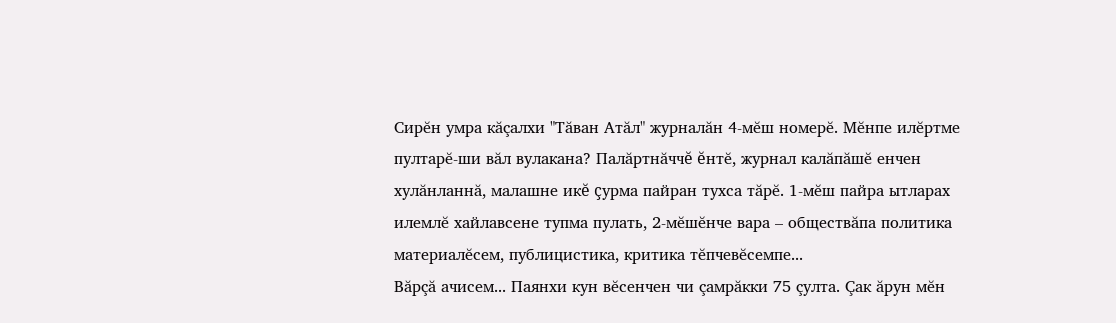Сирĕн умра кăçалхи "Тăван Атăл" журналăн 4-мĕш номерĕ. Мĕнпе илĕртме пултарĕ-ши вăл вулакана? Палăртнăччĕ ĕнтĕ, журнал калăпăшĕ енчен хулăнланнă, малашне икĕ çурма пайран тухса тăрĕ. 1-мĕш пайра ытларах илемлĕ хайлавсене тупма пулать, 2-мĕшĕнче вара – обществăпа политика материалĕсем, публицистика, критика тĕпчевĕсемпе...
Вăрçă ачисем... Паянхи кун вĕсенчен чи çамрăкки 75 çулта. Çак ăрун мĕн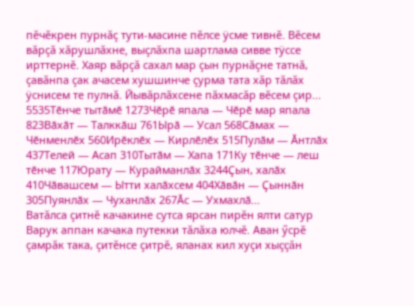пĕчĕкрен пурнăç тути-масине пĕлсе ÿсме тивнĕ. Вĕсем вăрçă хăрушлăхне‚ выçлăхпа шартлама сивве тÿссе ирттернĕ. Хаяр вăрçă сахал мар çын пурнăçне татнă, çавăнпа çак ачасем хушшинче çурма тата хăр тăлăх ÿснисем те пулнă. Йывăрлăхсене пăхмасăр вĕсем çир...
5535Тӗнче тытӑмӗ 1273Чӗрӗ япала — Чӗрӗ мар япала 823Вӑхӑт — Талккӑш 761Ырӑ — Усал 568Сӑмах — Чӗнменлӗх 560Ирӗклӗх — Кирлӗлӗх 515Пулӑм — Ӑнтлӑх 437Телей — Асап 310Тытӑм — Хапа 171Ку тӗнче — леш тӗнче 117Юрату — Курайманлӑх 3244Ҫын, халӑх 410Чӑвашсем — Ытти халӑхсем 404Хӑвӑн — Ҫыннӑн 305Пуянлӑх — Чуханлӑх 267Ӑс — Ухмахлӑ...
Ватăлса çитнĕ качакине сутса ярсан пирĕн ялти сатур Варук аппан качака путекки тăлăха юлчĕ. Аван ӳсрĕ çамрăк така, çитĕнсе çитрĕ, яланах кил хуçи хыççăн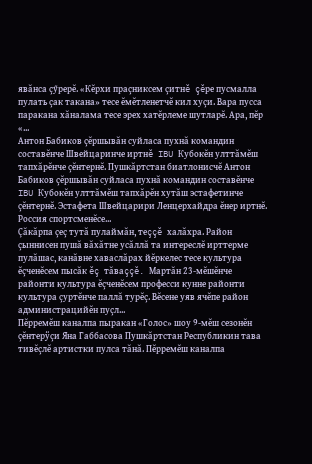явăнса çӳрерĕ. «Кĕрхи праçниксем çитнĕ çĕре пусмалла пулать çак такана» тесе ĕмĕтленетчĕ кил хуçи. Вара пусса паракана хăналама тесе эрех хатĕрлеме шутларĕ. Ара, пĕр «...
Антон Бабиков çĕршывăн суйласа пухнă командин составĕнче Швейцаринче иртнĕ IBU Кубокĕн улттăмĕш тапхăрĕнче çĕнтернĕ. Пушкăртстан биатлонисчĕ Антон Бабиков çĕршывăн суйласа пухнă командин составĕнче IBU Кубокĕн улттăмĕш тапхăрĕн хутăш эстафетинче çĕнтернĕ. Эстафета Швейцарири Ленцерхайдра ĕнер иртнĕ. Россия спортсменĕсе...
Çăкăрпа çеç тутă пулаймăн, теççĕ халăхра. Район çыннисен пушă вăхăтне усăллă та интереслĕ ирттерме пулăшас, канăвне хаваслăрах йĕркелес тесе культура ĕçченĕсем пысăк ĕç тăваççĕ. Мартăн 23-мĕшĕнче районти культура ĕçченĕсем професси кунне районти культура çуртĕнче паллă турĕç. Вĕсене уяв ячĕпе район администрацийĕн пуçл...
Пĕрремĕш каналпа пыракан «Голос» шоу 9-мĕш сезонĕн çĕнтерÿçи Яна Габбасова Пушкăртстан Республикин тава тивĕçлĕ артистки пулса тăнă. Пĕрремĕш каналпа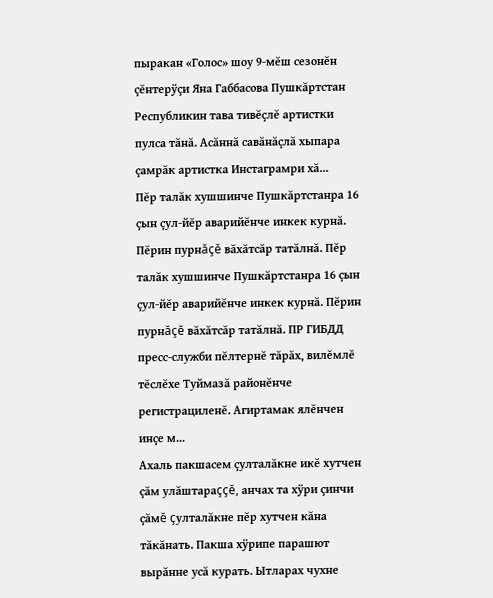пыракан «Голос» шоу 9-мĕш сезонĕн çĕнтерÿçи Яна Габбасова Пушкăртстан Республикин тава тивĕçлĕ артистки пулса тăнă. Асăннă савăнăçлă хыпара çамрăк артистка Инстаграмри хă...
Пĕр талăк хушшинче Пушкăртстанра 16 çын çул-йĕр аварийĕнче инкек курнă. Пĕрин пурнăçĕ вăхăтсăр татăлнă. Пĕр талăк хушшинче Пушкăртстанра 16 çын çул-йĕр аварийĕнче инкек курнă. Пĕрин пурнăçĕ вăхăтсăр татăлнă. ПР ГИБДД пресс-служби пĕлтернĕ тăрăх‚ вилĕмлĕ тĕслĕхе Туймазă районĕнче регистрациленĕ. Агиртамак ялĕнчен инçе м...
Ахаль пакшасем çулталăкне икĕ хутчен çăм улăштараççĕ, анчах та хÿри çинчи çăмĕ çулталăкне пĕр хутчен кăна тăкăнать. Пакша хÿрипе парашют вырăнне усă курать. Ытларах чухне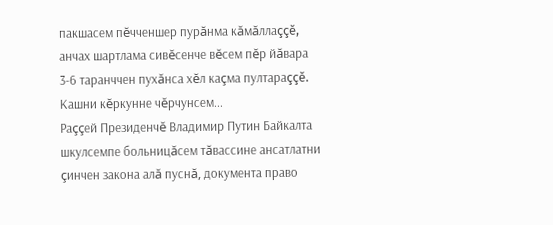пакшасем пĕчченшер пурăнма кăмăллаççĕ, анчах шартлама сивĕсенче вĕсем пĕр йăвара 3-6 таранччен пухăнса хĕл каçма пултараççĕ. Кашни кĕркунне чĕрчунсем...
Раççей Президенчĕ Владимир Путин Байкалта шкулсемпе больницăсем тăвассине ансатлатни çинчен закона алă пуснă, документа право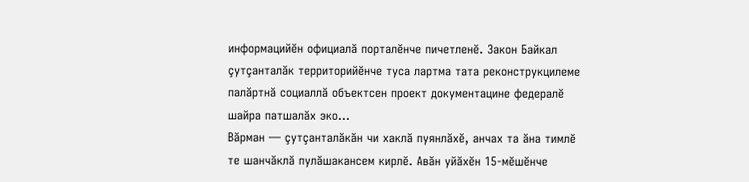информацийĕн официалă порталĕнче пичетленĕ. Закон Байкал çутçанталăк территорийĕнче туса лартма тата реконструкцилеме палăртнă социаллă объектсен проект документацине федералĕ шайра патшалăх эко...
Вăрман — çутçанталăкăн чи хаклă пуянлăхĕ, анчах та ăна тимлĕ те шанчăклă пулăшакансем кирлĕ. Авăн уйăхĕн 15-мĕшĕнче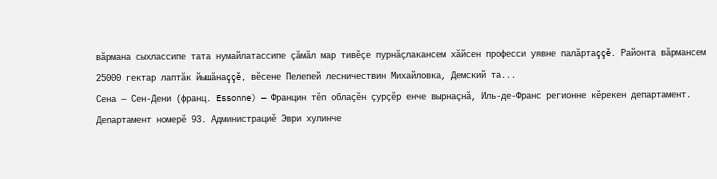вăрмана сыхлассипе тата нумайлатассипе çăмăл мар тивĕçе пурнăçлакансем хăйсен професси уявне палăртаççĕ. Районта вăрмансем 25000 гектар лаптăк йышăнаççĕ, вĕсене Пелепей лесничествин Михайловка, Демский та...
Сена — Сен-Дени (франц. Essonne) — Францин тĕп облаçĕн çурçĕр енче вырнаçнă, Иль-де-Франс регионне кĕрекен департамент. Департамент номерĕ 93. Администрациĕ Эври хулинче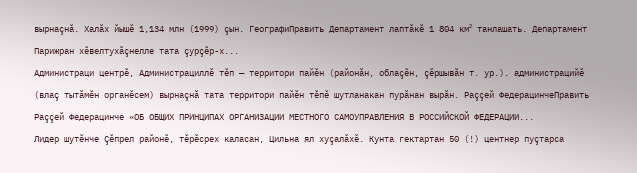вырнаçнă. Халăх йышĕ 1,134 млн (1999) çын. ГеографиПравить Департамент лаптăкĕ 1 804 км² танлашать. Департамент Парижран хĕвелтухăçнелле тата çурçĕр-х...
Администраци центрĕ, Администрациллĕ тĕп — территори пайĕн (районăн, облаçĕн, çĕршывăн т. ур.). администрацийĕ (влаç тытăмĕн органĕсем) вырнаçнă тата территори пайĕн тĕпĕ шутланакан пурăнан вырăн. Раççей ФедерацинчеПравить Раççей Федерацинче «ОБ ОБЩИХ ПРИНЦИПАХ ОРГАНИЗАЦИИ МЕСТНОГО САМОУПРАВЛЕНИЯ В РОССИЙСКОЙ ФЕДЕРАЦИИ...
Лидер шутӗнче Çӗпрел районӗ, тӗрӗсрех каласан, Цильна ял хуçалăхӗ. Кунта гектартан 50 (!) центнер пуçтарса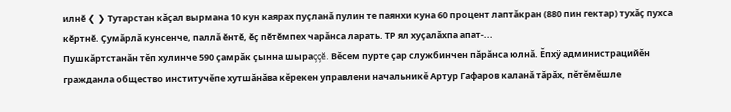илнӗ ❮ ❯ Тутарстан кăçал вырмана 10 кун каярах пуçланă пулин те паянхи куна 60 процент лаптăкран (880 пин гектар) тухăç пухса кӗртнӗ. Çумăрлă кунсенче, паллă ӗнтӗ, ӗç пӗтӗмпех чарăнса ларать. ТР ял хуçалăхпа апат-...
Пушкăртстанăн тĕп хулинче 590 çамрăк çынна шыраççĕ. Вĕсем пурте çар службинчен пăрăнса юлнă. Ĕпхÿ администрацийĕн гражданла общество институчĕпе хутшăнăва кĕрекен управлени начальникĕ Артур Гафаров каланă тăрăх‚ пĕтĕмĕшле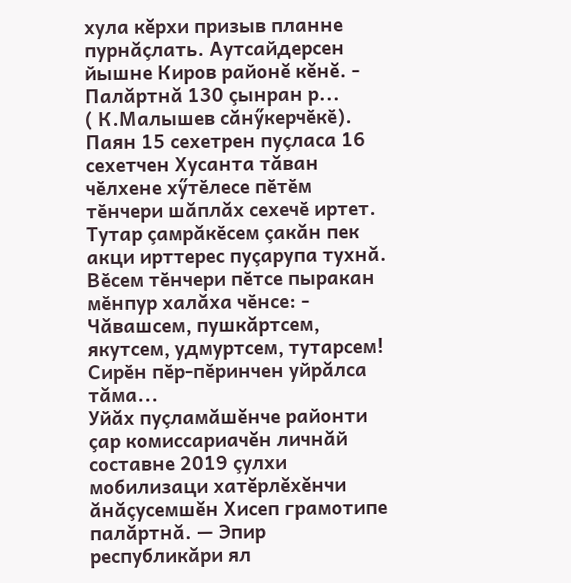хула кĕрхи призыв планне пурнăçлать. Аутсайдерсен йышне Киров районĕ кĕнĕ. - Палăртнă 130 çынран р...
( К.Малышев сăнӳкерчӗкӗ). Паян 15 сехетрен пуçласа 16 сехетчен Хусанта тăван чӗлхене хӳтӗлесе пӗтӗм тӗнчери шăплăх сехечӗ иртет. Тутар çамрăкӗсем çакăн пек акци ирттерес пуçарупа тухнă. Вӗсем тӗнчери пӗтсе пыракан мӗнпур халăха чӗнсе: - Чăвашсем, пушкăртсем, якутсем, удмуртсем, тутарсем! Сирӗн пӗр-пӗринчен уйрăлса тăма...
Уйăх пуçламăшĕнче районти çар комиссариачĕн личнăй составне 2019 çулхи мобилизаци хатĕрлĕхĕнчи ăнăçусемшĕн Хисеп грамотипе палăртнă. — Эпир республикăри ял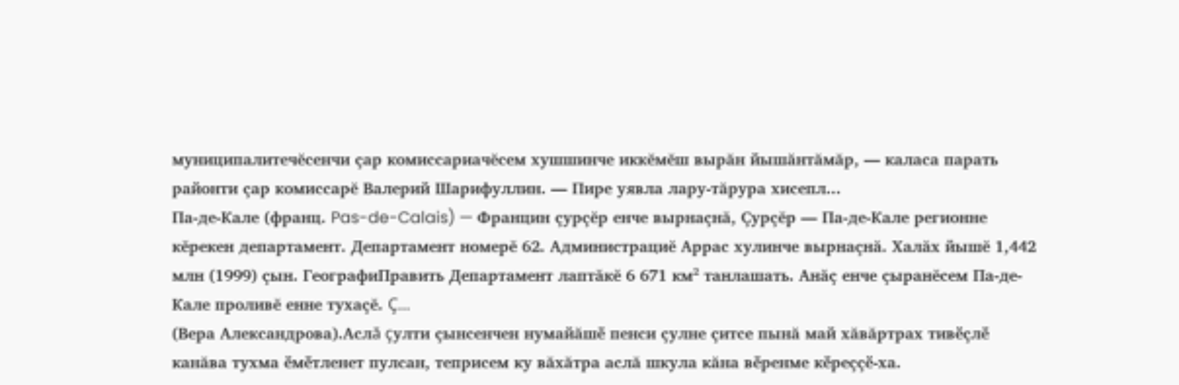муниципалитечĕсенчи çар комиссариачĕсем хушшинче иккĕмĕш вырăн йышăнтăмăр, — каласа парать районти çар комиссарĕ Валерий Шарифуллин. — Пире уявла лару-тăрура хисепл...
Па-де-Кале (франц. Pas-de-Calais) — Францин çурçĕр енче вырнаçнă, Çурçĕр — Па-де-Кале регионне кĕрекен департамент. Департамент номерĕ 62. Администрациĕ Аррас хулинче вырнаçнă. Халăх йышĕ 1,442 млн (1999) çын. ГеографиПравить Департамент лаптăкĕ 6 671 км² танлашать. Анăç енче çыранĕсем Па-де-Кале проливĕ енне тухаçĕ. Ç...
(Вера Александрова).Аслă çулти çынсенчен нумайăшӗ пенси çулне çитсе пынă май хăвăртрах тивӗçлӗ канăва тухма ӗмӗтленет пулсан, теприсем ку вăхăтра аслă шкула кăна вӗренме кӗреççӗ-ха.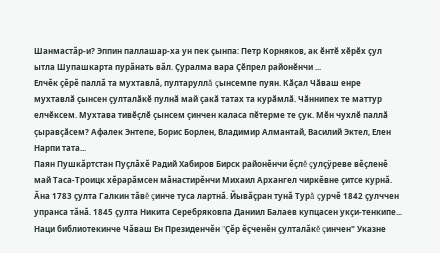Шанмастăр-и? Эппин паллашар-ха ун пек çынпа: Петр Корняков, ак ӗнтӗ хӗрӗх çул ытла Шупашкарта пурăнать вăл. Çуралма вара Çӗпрел районӗнчи ...
Елчĕк çĕрĕ паллă та мухтавлă, пултаруллă çынсемпе пуян. Кӑҫал Чӑваш енре мухтавлӑ ҫынсен ҫулталӑкӗ пулнӑ май ҫакӑ татах та курӑмлӑ. Чӑннипех те маттур елчӗксем. Мухтава тивӗҫлӗ ҫынсем ҫинчен каласа пӗтерме те ҫук. Мӗн чухлӗ паллӑ ҫыравҫӑсем? Афалек Энтепе, Борис Борлен, Владимир Алмантай, Василий Эктел, Елен Нарпи тата...
Паян Пушкăртстан Пуçлăхĕ Радий Хабиров Бирск районĕнчи ĕçлĕ çулçÿреве вĕçленĕ май Таса-Троицк хĕрарăмсен мăнастирĕнчи Михаил Архангел чиркĕвне çитсе курнă. Ăна 1783 çулта Галкин тăвĕ çинче туса лартнă. Йывăçран тунă Турă çурчĕ 1842 çулччен упранса тăнă. 1845 çулта Никита Серебряковпа Даниил Балаев купцасен укçи-тенкипе...
Наци библиотекинче Чăваш Ен Президенчĕн "Çĕр ĕçченĕн çулталăкĕ çинчен" Указне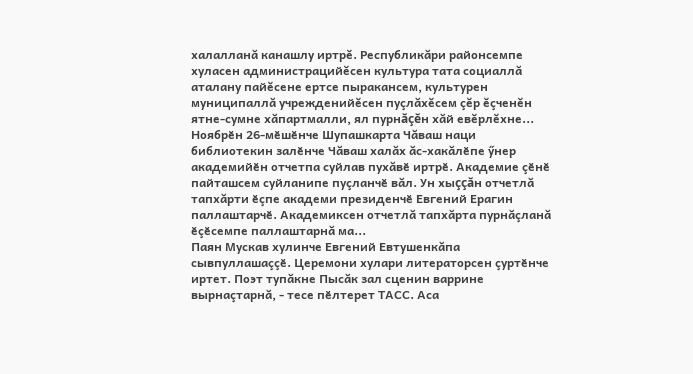халалланă канашлу иртрĕ. Республикăри районсемпе хуласен администрацийĕсен культура тата социаллă аталану пайĕсене ертсе пыракансем, культурен муниципаллă учрежденийĕсен пуçлăхĕсем çĕр ĕçченĕн ятне-сумне хăпартмалли, ял пурнăçĕн хăй евĕрлĕхне...
Ноябрӗн 26-мӗшӗнче Шупашкарта Чăваш наци библиотекин залӗнче Чăваш халăх ăс-хакăлӗпе ӳнер академийӗн отчетпа суйлав пухăвӗ иртрӗ. Академие çӗнӗ пайташсем суйланипе пуçланчӗ вăл. Ун хыççăн отчетлă тапхăрти ӗçпе академи президенчӗ Евгений Ерагин паллаштарчӗ. Академиксен отчетлă тапхăрта пурнăçланă ӗçӗсемпе паллаштарнă ма...
Паян Мускав хулинче Евгений Евтушенкăпа сывпуллашаççӗ. Церемони хулари литераторсен çуртӗнче иртет. Поэт тупăкне Пысăк зал сценин варрине вырнаçтарнă, - тесе пӗлтерет ТАСС. Аса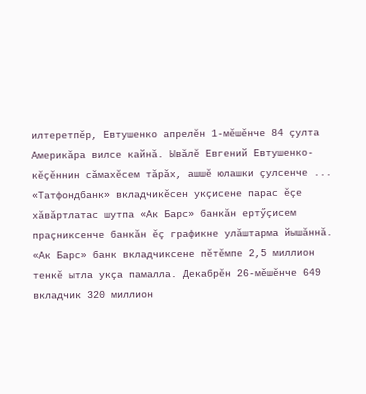илтеретпӗр, Евтушенко апрелӗн 1-мӗшӗнче 84 çулта Америкăра вилсе кайнă. Ывăлӗ Евгений Евтушенко-кӗçӗннин сăмахӗсем тăрăх, ашшӗ юлашки çулсенче ...
«Татфондбанк» вкладчикӗсен укçисене парас ӗçе хăвăртлатас шутпа «Ак Барс» банкăн ертӳçисем праçниксенче банкăн ӗç графикне улăштарма йышăннă. «Ак Барс» банк вкладчиксене пӗтӗмпе 2,5 миллион тенкӗ ытла укçа памалла. Декабрӗн 26-мӗшӗнче 649 вкладчик 320 миллион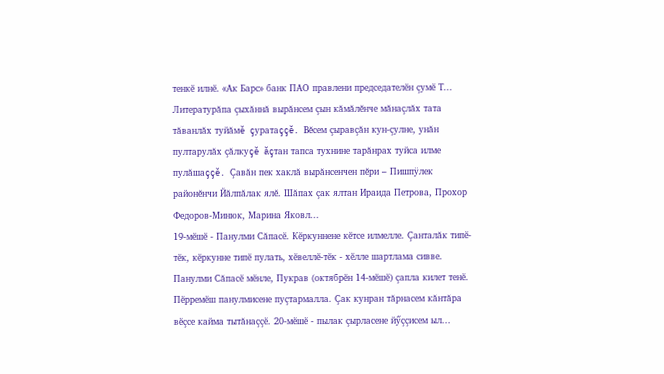тенкӗ илнӗ. «Ак Барс» банк ПАО правлени председателӗн çумӗ Т...
Литературăпа çыхăннă вырăнсем çын кăмăлĕнче мăнаçлăх тата тăванлăх туйăмĕ çуратаççĕ. Вĕсем çыравçăн кун-çулне, унăн пултарулăх çăлкуçĕ ăçтан тапса тухнине тарăнрах туйса илме пулăшаççĕ. Çавăн пек хаклă вырăнсенчен пĕри – Пишпÿлек районĕнчи Йăлпăлак ялĕ. Шăпах çак ялтан Ираида Петрова, Прохор Федоров-Минюк, Марина Яковл...
19-мӗшӗ - Панулми Сăпасӗ. Кӗркуннене кӗтсе илмелле. Çанталăк типӗ-тӗк, кӗркунне типӗ пулать, хӗвеллӗ-тӗк - хӗлле шартлама сивве. Панулми Сăпасӗ мӗнле, Пукрав (октябрӗн 14-мӗшӗ) çапла килет тенӗ. Пӗрремӗш панулмисене пуçтармалла. Çак кунран тăрнасем кăнтăра вӗçсе кайма тытăнаççӗ. 20-мӗшӗ - пылак çырласене йӳççисем ыл...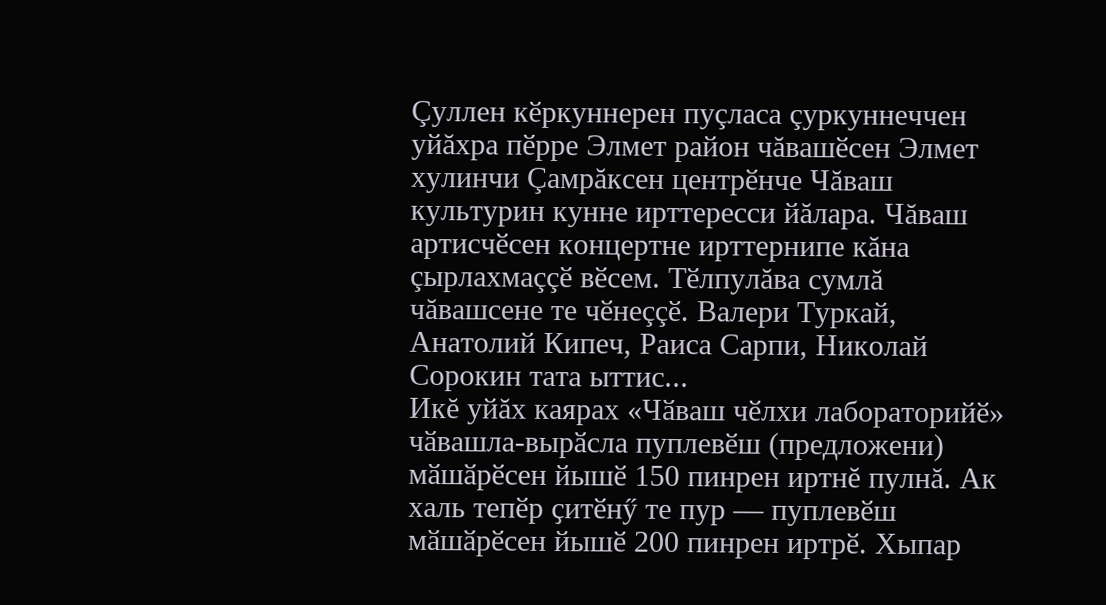Çуллен кӗркуннерен пуçласа çуркуннеччен уйăхра пӗрре Элмет район чăвашӗсен Элмет хулинчи Çамрăксен центрӗнче Чăваш культурин кунне ирттересси йăлара. Чăваш артисчӗсен концертне ирттернипе кăна çырлахмаççӗ вӗсем. Тӗлпулăва сумлă чăвашсене те чӗнеççӗ. Валери Туркай, Анатолий Кипеч, Раиса Сарпи, Николай Сорокин тата ыттис...
Икĕ уйăх каярах «Чӑваш чӗлхи лабораторийӗ» чӑвашла-вырӑсла пуплевӗш (предложени) мӑшӑрӗсен йышӗ 150 пинрен иртнĕ пулнă. Ак халь тепӗр ҫитӗнӳ те пур — пуплевӗш мӑшӑрӗсен йышӗ 200 пинрен иртрӗ. Хыпар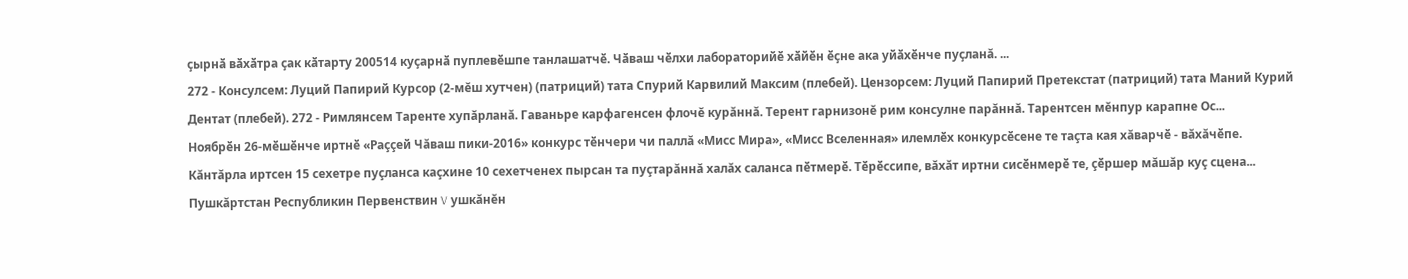ҫырнӑ вӑхӑтра ҫак кӑтарту 200514 куҫарнӑ пуплевӗшпе танлашатчӗ. Чӑваш чӗлхи лабораторийӗ хӑйӗн ӗҫне ака уйӑхӗнче пуҫланă. ...
272 - Консулсем: Луций Папирий Курсор (2-мĕш хутчен) (патриций) тата Спурий Карвилий Максим (плебей). Цензорсем: Луций Папирий Претекстат (патриций) тата Маний Курий Дентат (плебей). 272 - Римлянсем Таренте хупăрланă. Гаваньре карфагенсен флочĕ курăннă. Терент гарнизонĕ рим консулне парăннă. Тарентсен мĕнпур карапне Ос...
Ноябрӗн 26-мӗшӗнче иртнӗ «Раççей Чăваш пики-2016» конкурс тӗнчери чи паллă «Мисс Мира», «Мисс Вселенная» илемлӗх конкурсӗсене те таçта кая хăварчӗ - вăхăчӗпе. Кăнтăрла иртсен 15 сехетре пуçланса каçхине 10 сехетченех пырсан та пуçтарăннă халăх саланса пӗтмерӗ. Тӗрӗссипе, вăхăт иртни сисӗнмерӗ те, çӗршер мăшăр куç сцена...
Пушкăртстан Республикин Первенствин V ушкăнĕн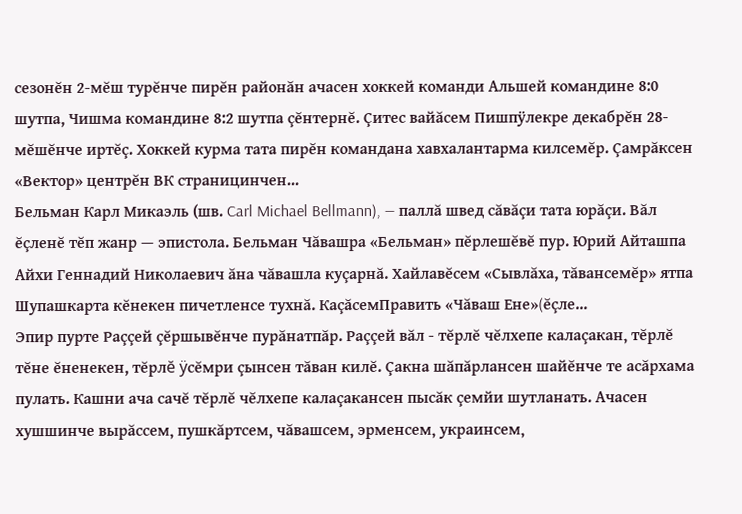сезонĕн 2-мĕш турĕнче пирĕн районăн ачасен хоккей команди Альшей командине 8:0 шутпа, Чишма командине 8:2 шутпа çĕнтернĕ. Çитес вайăсем Пишпÿлекре декабрĕн 28-мĕшĕнче иртĕç. Хоккей курма тата пирĕн командана хавхалантарма килсемĕр. Çамрăксен «Вектор» центрĕн ВК страницинчен...
Бельман Карл Микаэль (шв. Carl Michael Bellmann), — паллă швед сăвăçи тата юрăçи. Вăл ĕçленĕ тĕп жанр — эпистола. Бельман Чăвашра «Бельман» пĕрлешĕвĕ пур. Юрий Айташпа Айхи Геннадий Николаевич ăна чăвашла куçарнă. Хайлавĕсем «Сывлăха, тăвансемĕр» ятпа Шупашкарта кĕнекен пичетленсе тухнă. КаçăсемПравить «Чăваш Ене»(ĕçле...
Эпир пурте Раççей çĕршывĕнче пурăнатпăр. Раççей вăл - тĕрлĕ чĕлхепе калаçакан‚ тĕрлĕ тĕне ĕненекен, тĕрлĕ ÿсĕмри çынсен тăван килĕ. Çакна шăпăрлансен шайĕнче те асăрхама пулать. Кашни ача сачĕ тĕрлĕ чĕлхепе калаçакансен пысăк çемйи шутланать. Ачасен хушшинче вырăссем‚ пушкăртсем‚ чăвашсем‚ эрменсем‚ украинсем‚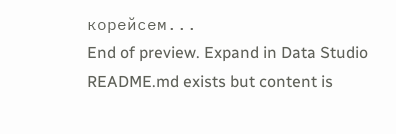корейсем...
End of preview. Expand in Data Studio
README.md exists but content is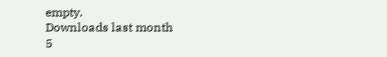empty.
Downloads last month
5